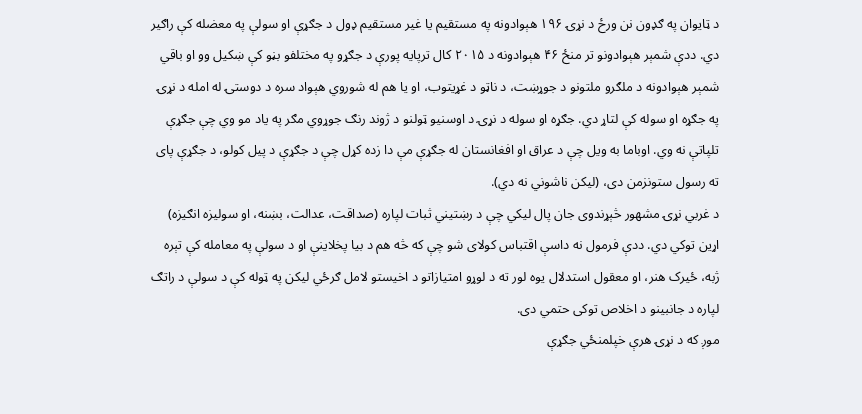د ټایوان په ګډون نن ورځ د نړۍ ۱۹۶ هېوادونه په مستقیم یا غیر مستقیم ډول د جګړې او سولې په معضله کې راګیر دي. ددې شمېر هېوادونو تر منځ ۴۶ هېوادونه د ۲۰۱۵ کال ترپایه پورې د جګړو په مختلفو بڼو کې ښکیل وو او باقي شمېر هېوادونه د ملګرو ملتونو د جوړښت، د ناټو د غړیتوب، او یا هم له شوروي هېواد سره د دوستۍ له امله د نړۍ په جګړه او سوله کې لتاړ دي. جګړه او سوله د نړۍ د اوسنیو ټولنو د ژوند رنګ جوړوي مګر په یاد مو وي چې جګړې تلپاتې نه وي. اوباما به ویل چې د عراق او افغانستان له جګړې مې دا زده کړل چې د جګړې د پيل کولو، د جګړې پای ته رسول ستونزمن دی، (لیکن ناشوني نه دي).
د غربي نړۍ مشهور څېړندوی جان پال لیکي چې د رښتيني ثبات لپاره (صداقت، عدالت، بښنه، او سولیزه انګیزه) اړین توکي دي. ددې فرمول نه داسې اقتباس کولای شو چې که څه هم د بیا پخلاینې او د سولې په معامله کې تېره ژبه، ځیرک هنر، او معقول استدلال یوه لور ته د لوړو امتیازاتو د اخيستو لامل ګرځي لیکن په ټوله کې د سولې د راتګ لپاره د جانبینو د اخلاص توکى حتمي دی.
موږ که د نړۍ هرې خپلمنځي جګړې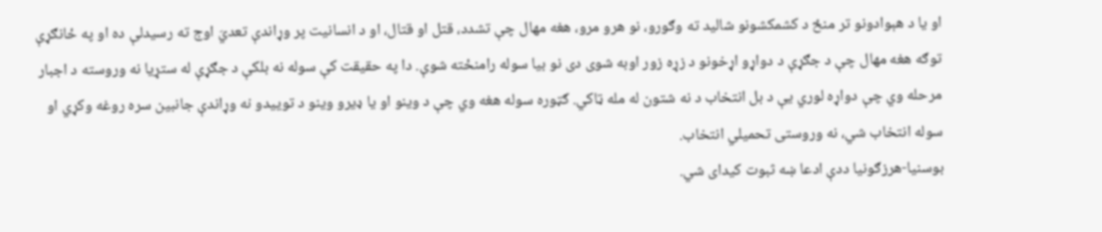او یا د هېوادونو تر منځ د کشمکشونو شالید ته وګورو، نو هرو مرو، هغه مهال چې تشدد، قتل او قتال، او د انسانیت پر وړاندې تعديَ اوج ته رسیدلې ده او په ځانګړې توګه هغه مهال چې د جګړې د دواړو اړخونو د زړه زور اوبه شوی دی نو بیا سوله رامنځته شوې. دا په حقیقت کې سوله نه بلکې د جګړې له ستړیا نه وروسته د اجبار مرحله وي چې دواړه لوري یې د بل انتخاب د نه شتون له مله ټاکي. ګټوره سوله هغه وي چې د وینو او یا ډیرو وینو د توییدو نه وړاندې جانبین سره روغه وکړي او سوله انتخاب شي، نه وروستی تحمیلي انتخاب.
بوسنیا-هرزګونیا ددې ادعا ښه ثبوت کیدای شي.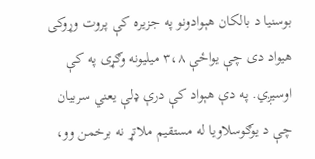بوسنیا د بالکان هېوادونو په جزیره کې پروت وړوکی هیواد دى چې یواځې ۳،۸ ميلیونه وګړی په کې اوسیږي. په دې هېواد کې درې ډلې یعني سربیان چې د یوګوسلاویا له مستقیم ملاتړ نه برخمن وو،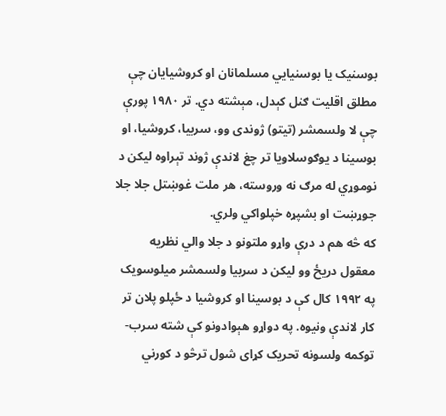بوسنیک یا بوسنیايي مسلمانان او کروشیایان چې مطلق اقلیت ګنل کېدل، مېشته دي. تر ۱۹۸۰ پورې چې لا ولسمشر (تیتو) ژوندی وو، سربیا، کروشیا، او بوسینا د یوګوسلاویا تر چغ لاندې ژوند تېراوه لیکن د نوموړي له مرګ نه وروسته، هر ملت غوښتل جلا جلا جوړښت او بشپړه خپلواکي ولري.
که څه هم د درې واړو ملتونو د جلا والي نظریه معقول دریځ وو لیکن د سربیا ولسمشر میلوسویک په ۱۹۹۲ کال کې د بوسینا او کروشیا د ځپلو پلان تر کار لاندې ونیوه. په دواړو هېوادونو کې شته سرب-توکمه ولسونه تحریک کړای شول ترڅو د کورني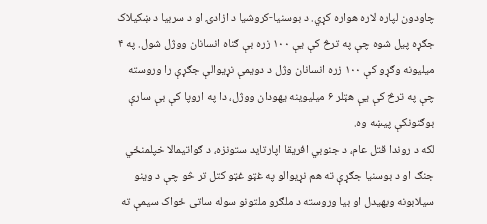چاودون لپاره لاره هواره کړي. د بوسنیا-کروشیا د ازادۍ او د سربیا د ښکیلاک جګړه پیل شوه چې په ترڅ کې یې ۱۰۰ زره بې ګناه انسانان ووژل شول. په ۴ ميلیونه وګړو کې ۱۰۰ زره انسانان وژل د دويمې نړیوالې جګړې را وروسته چې په ترڅ کې یې هټلر ۶ ميلیوینه یهودان ووژل، دا په اروپا کې بې سارې بوګنونکې پیښه وه.
لکه د روندا قتل عام، د جنوبي افریقا اپارتاید ستونزه، د ګواتیمالا خپلمنځي جنګ او د بوسنیا جګړې ته هم نړیوالو په غټو غټو کتل تر څو چې د وینو سیلابونه وبهیدل او بیا وروسته د ملګرو ملتونو سوله ساتى ځواک سیمې ته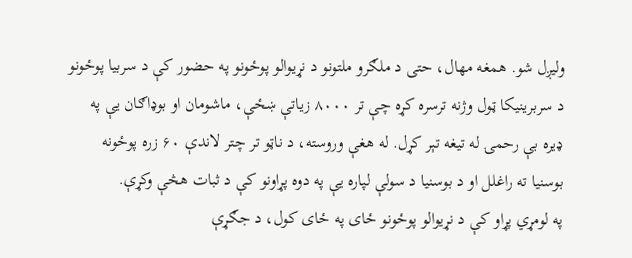ولیږل شو. همغه مهال، حتی د ملګرو ملتونو د نړیوالو پوځونو په حضور کې د سربیا پوځونو د سربرینیکا ټول وژنه ترسره کړه چې تر ۸۰۰۰ زیاتې ښځې، ماشومان او بوډاګان یې په ډیره بې رحمۍ له تیغه تېر کړل. له هغې وروسته، د ناټو تر چتر لاندې ۶۰ زره پوځونه بوسنیا ته راغلل او د بوسنیا د سولې لپاره یې په دوه پړاونو کې د ثبات هڅې وکړې.
په لومړي پړاو کې د نړیوالو پوځونو ځای په ځای کول، د جګړې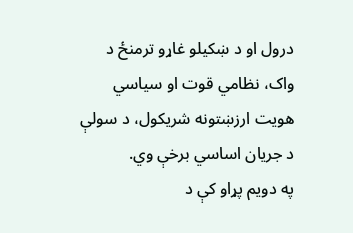درول او د ښکیلو غاړو ترمنځ د واک، نظامي قوت او سیاسي هویت ارزښتونه شریکول، د سولې د جریان اساسي برخې وي.
په دويم پړاو کې د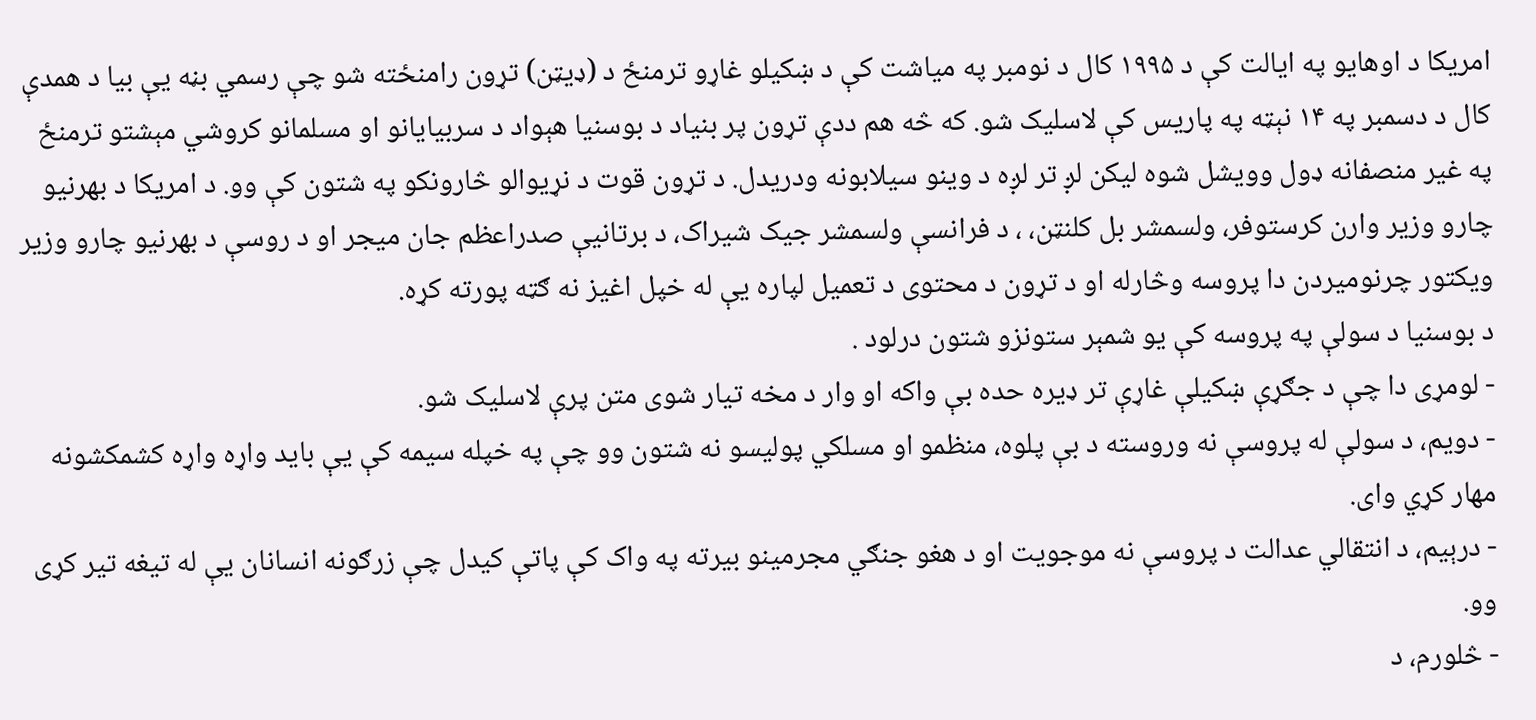امریکا د اوهایو په ایالت کې د ۱۹۹۵ کال د نومبر په میاشت کې د ښکیلو غاړو ترمنځ د (ډيټن) تړون رامنځته شو چې رسمي بڼه یې بیا د همدې کال د دسمبر په ۱۴ نېټه په پاریس کې لاسلیک شو. که څه هم ددې تړون پر بنیاد د بوسنیا هېواد د سربیایانو او مسلمانو کروشي مېشتو ترمنځ په غیر منصفانه ډول وویشل شوه لیکن لږ تر لږه د وینو سیلابونه ودریدل. د تړون قوت د نړیوالو څارونکو په شتون کې وو. د امریکا د بهرنیو چارو وزیر وارن کرستوفر، ولسمشر بل کلنټن، ، د فرانسې ولسمشر جیک شیراک، د برتانیې صدراعظم جان میجر او د روسې د بهرنیو چارو وزیر ویکتور چرنومیردن دا پروسه وڅارله او د تړون د محتوی د تعمیل لپاره یې له خپل اغیز نه ګټه پورته کړه.
د بوسنیا د سولې په پروسه کې یو شمېر ستونزو شتون درلود .
- لومړی دا چې د جګړې ښکیلې غاړې تر ډيره حده بې واکه او وار د مخه تیار شوی متن پرې لاسلیک شو.
- دويم، د سولې له پروسې نه وروسته د بې پلوه، منظمو او مسلکي پولیسو نه شتون وو چې په خپله سیمه کې یې باید واړه واړه کشمکشونه مهار کړي وای.
- درېیم، د انتقالي عدالت د پروسې نه موجویت او د هغو جنګي مجرمینو بیرته په واک کې پاتې کیدل چې زرګونه انسانان یې له تیغه تیر کړی وو.
- څلورم، د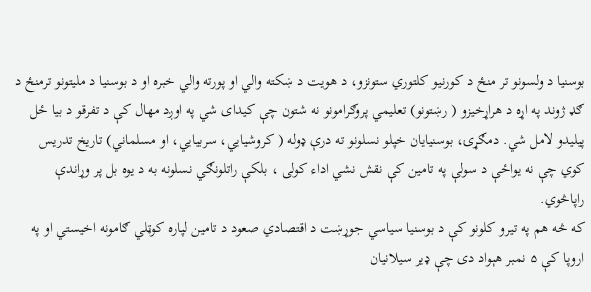بوسنیا د ولسونو تر منځ د کورنیو کلتوري ستونزو، د هویت د ښکته والي او پورته والي خبره او د بوسنیا د ملیتونو ترمنځ د ګډ ژوند په اړه د هراړخیزو ( رښتونو) تعلیمي پروګرامونو نه شتون چې کیدای شي په اوږد مهال کې د تفرقو د بیا ځل پیلیدو لامل شي. دمګړۍ، بوسنیایان خپلو نسلونو ته درې ډوله ( کروشیایي، سربیایي، او مسلماني) تاریخ تدریس کوي چې نه یواځې د سولې په تامین کې نقش نشي اداء کولی ، بلکې راتلونګي نسلونه به د یوه بل پر وړاندې راپاڅوي.
که څه هم په تیرو کلونو کې د بوسنیا سیاسي جوړښت د اقتصادي صعود د تامین لپاره کوټلي ګامونه اخيستي او په اروپا کې ۵ نمبر هېواد دی چې ډير سیلانیان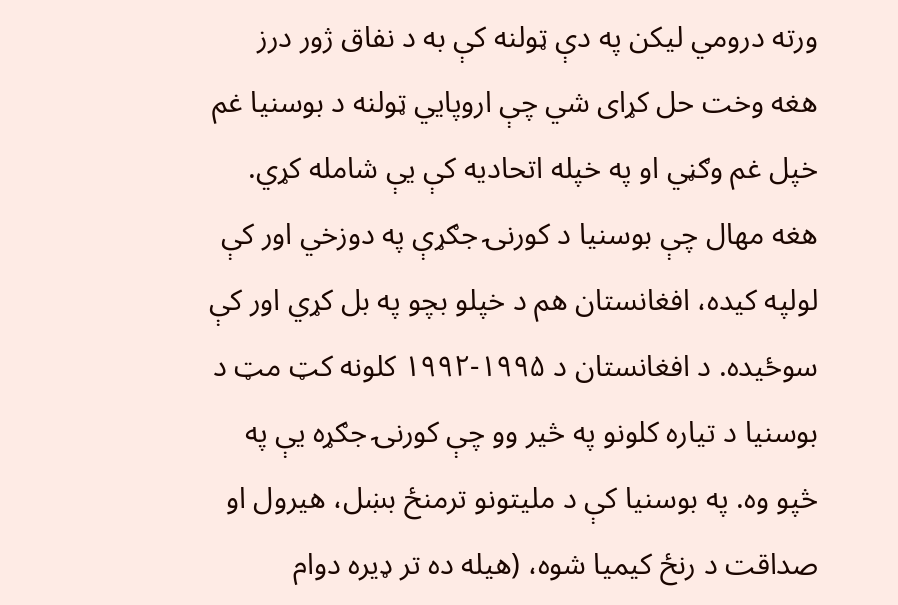ورته درومي لیکن په دې ټولنه کې به د نفاق ژور درز هغه وخت حل کړای شي چې اروپایي ټولنه د بوسنیا غم خپل غم وګڼي او په خپله اتحادیه کې یې شامله کړي.
هغه مهال چې بوسنیا د کورنۍ جګړې په دوزخي اور کې لولپه کیده، افغانستان هم د خپلو بچو په بل کړي اور کې سوځیده. د افغانستان د ۱۹۹۵-۱۹۹۲ کلونه کټ مټ د بوسنیا د تیاره کلونو په څیر وو چې کورنۍ جګړه یې په څپو وه. په بوسنیا کې د ملیتونو ترمنځ بښل، هیرول او صداقت د رنځ کیمیا شوه، (هیله ده تر ډيره دوام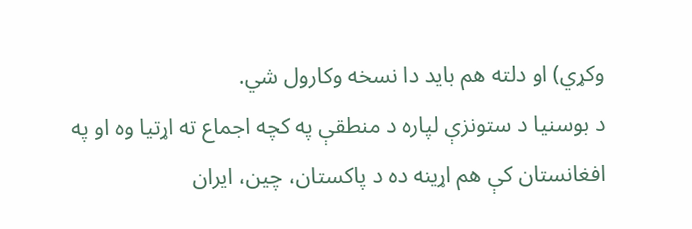وکړي) او دلته هم باید دا نسخه وکارول شي.
د بوسنیا د ستونزې لپاره د منطقې په کچه اجماع ته اړتیا وه او په افغانستان کې هم اړینه ده د پاکستان، چین، ایران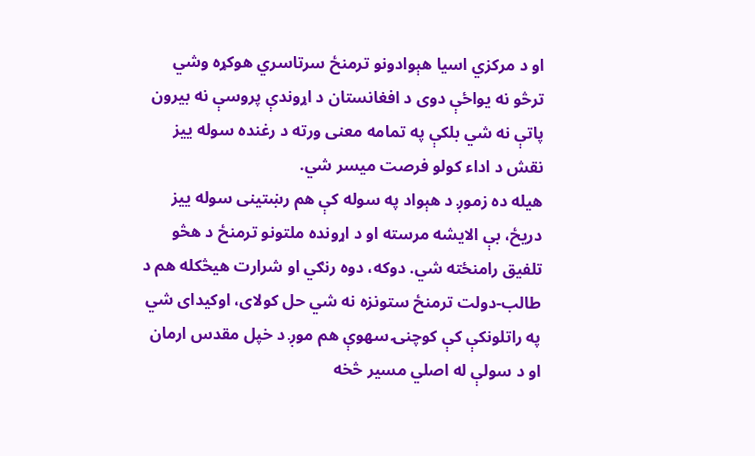او د مرکزي اسیا هېوادونو ترمنځ سرتاسري هوکړه وشي ترڅو نه یواځې دوی د افغانستان د اړوندې پروسې نه بیرون پاتې نه شي بلکې په تمامه معنی ورته د رغنده سوله ییز نقش د اداء کولو فرصت میسر شي.
هیله ده زموږ د هېواد په سوله کې هم رښتينی سوله ییز دریځ، بې الایشه مرسته او د اړونده ملتونو ترمنځ د هڅو تلفیق رامنځته شي. دوکه، دوه رنګي او شرارت هیڅکله هم د طالب-دولت ترمنځ ستونزه نه شي حل کولای، اوکیدای شي په راتلونکې کې کوچنۍ سهوې هم موږ د خپل مقدس ارمان او د سولې له اصلي مسیر څخه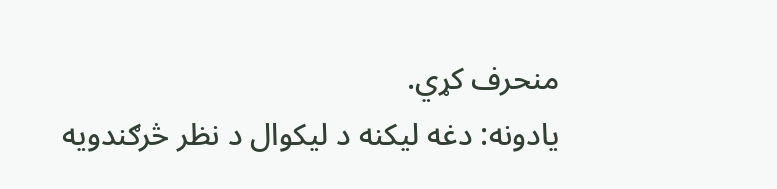منحرف کړي.
يادونه: دغه ليکنه د ليکوال د نظر څرګندويه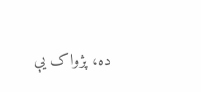ده، پژواک يې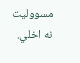مسووليت نه اخلي.